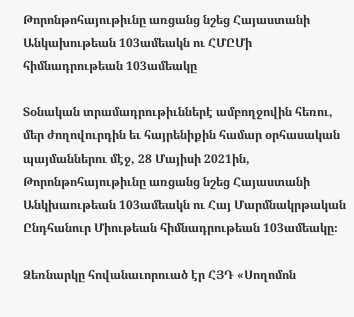Թորոնթոհայութիւնը առցանց նշեց Հայաստանի Անկախութեան 103ամեակն ու ՀՄԸՄի հիմնադրութեան 103ամեակը

Տօնական տրամադրութիւններէ ամբողջովին հեռու, մեր ժողովուրդին եւ հայրենիքին համար օրհասական պայմաններու մէջ, 28 Մայիսի 2021ին, Թորոնթոհայութիւնը առցանց նշեց Հայաստանի Անկխաութեան 103ամեակն ու Հայ Մարմնակրթական Ընդհանուր Միութեան հիմնադրութեան 103ամեակը։

Ձեռնարկը հովանաւորուած էր ՀՅԴ «Սողոմոն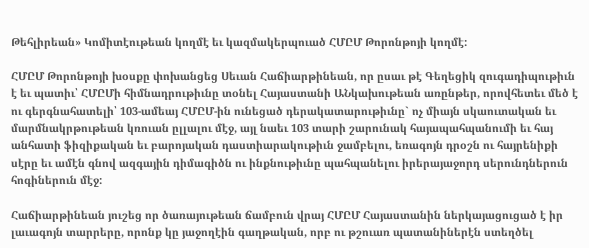Թեհլիրեան» Կոմիտէութեան կողմէ եւ կազմակերպուած ՀՄԸՄ Թորոնթոյի կողմէ:

ՀՄԸՄ Թորոնթոյի խօսքը փոխանցեց Սեւան Հաճիարթինեան, որ ըսաւ թէ Գեղեցիկ զուգադիպութիւն է եւ պատիւ՝ ՀՄԸՄի հիմնադրութիւնը տօնել Հայաստանի ԱՆկախութեան առընթեր, որովհետեւ մեծ է ու գերգնահատելի՝ 103-ամեայ ՀՄԸՄ-ին ունեցած դերակատարութիւնը` ոչ միայն սկաուտական եւ մարմնակրթութեան կռուան ըլլալու մէջ, այլ նաեւ 103 տարի շարունակ հայապահպանումի եւ հայ անհատի ֆիզիքական եւ բարոյական դաստիարակութիւն ջամբելու, եռագոյն դրօշն ու հայրենիքի սէրը եւ ամէն գնով ազգային դիմագիծն ու ինքնութիւնը պահպանելու իրերայաջորդ սերունդներուն հոգիներուն մէջ:

Հաճիարթինեան յուշեց որ ծառայութեան ճամբուն վրայ ՀՄԸՄ Հայաստանին ներկայացուցած է իր լաւագոյն տարրերը, որոնք կը յաջողէին գաղթական, որբ ու թշուառ պատանիներէն ստեղծել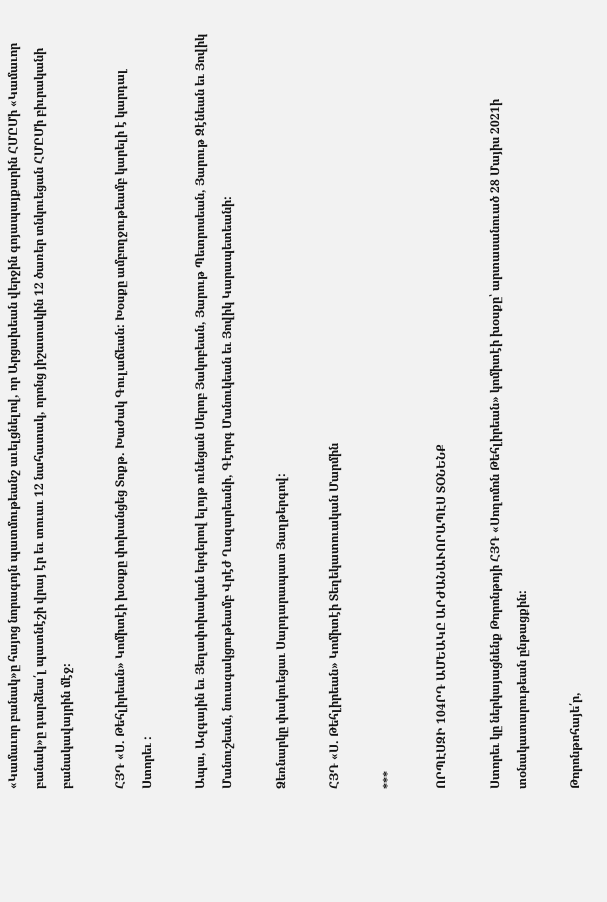«Կամաւոր բանակ»ը հայոց նորագոյն պատմութեանշ աւելցնելով, որ Արցախեան վերջին գոյապայքարին ՀՄԸՄի «Կամաւոր բանակ»ը դարձեա՛լ պատնէշի վրայ էր եւ տուաւ 12 նահատակ, որոնց յիշատակին 12 ծառեր տնկուեցան ՀՄԸՄի բիւրականի բանակավայրին մէջ։

ՀՅԴ «Ս. Թեհլիրեան» Կոմիտէի խօսքը փոխանցեց Տոքթ. Խաժակ Գուլաճեան: Խօսքը ամբողջութեամբ կարելի է կարդալ Ստորեւ :

Ապա, Ազգային եւ Յեղափոխական երգերով ելոյթ ունեցան Սերոբ Յակոբեան, Յարութ Պետրոսեան, Յարութ Զէնեան եւ Յովիկ Մանուշեան, նուագակցութեամբ Վրէժ Ղազարեանի, Գէորգ Մանուկեան եւ Յովիկ Կարապետեանի:

Ձեռնարկը փակուեցաւ Սարդարապատ Յաղթերգով:

ՀՅԴ «Ս. Թեհլիրեան» Կոմիտէի Տեղեկատուական Մարմին

***

ՈՐՊԷՍԶԻ 104ՐԴ ԱՄԵԱԿԸ ԱՐԺԱՆԱՒՈՐԱՊԷՍ ՏՕՆԵՆՔ

Ստորեւ կը ներկայացնենք Թորոնթոյի ՀՅԴ «Սողոմոն Թեհլիրեան» կոմիտէի խօսքը՝ արտասանուած 28 Մայիս 2021ի տօնակատարութեան ընթացքին:

Թորոնթոհայե՛ր,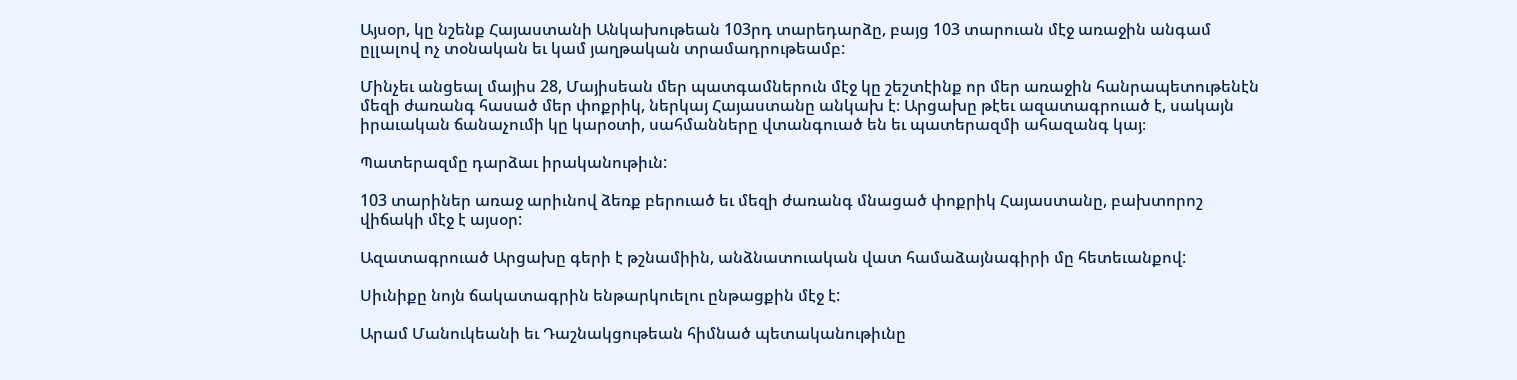Այսօր, կը նշենք Հայաստանի Անկախութեան 103րդ տարեդարձը, բայց 103 տարուան մէջ առաջին անգամ ըլլալով ոչ տօնական եւ կամ յաղթական տրամադրութեամբ:

Մինչեւ անցեալ մայիս 28, Մայիսեան մեր պատգամներուն մէջ կը շեշտէինք որ մեր առաջին հանրապետութենէն մեզի ժառանգ հասած մեր փոքրիկ, ներկայ Հայաստանը անկախ է։ Արցախը թէեւ ազատագրուած է, սակայն իրաւական ճանաչումի կը կարօտի, սահմանները վտանգուած են եւ պատերազմի ահազանգ կայ։

Պատերազմը դարձաւ իրականութիւն:

103 տարիներ առաջ արիւնով ձեռք բերուած եւ մեզի ժառանգ մնացած փոքրիկ Հայաստանը, բախտորոշ վիճակի մէջ է այսօր:

Ազատագրուած Արցախը գերի է թշնամիին, անձնատուական վատ համաձայնագիրի մը հետեւանքով:

Սիւնիքը նոյն ճակատագրին ենթարկուելու ընթացքին մէջ է:

Արամ Մանուկեանի եւ Դաշնակցութեան հիմնած պետականութիւնը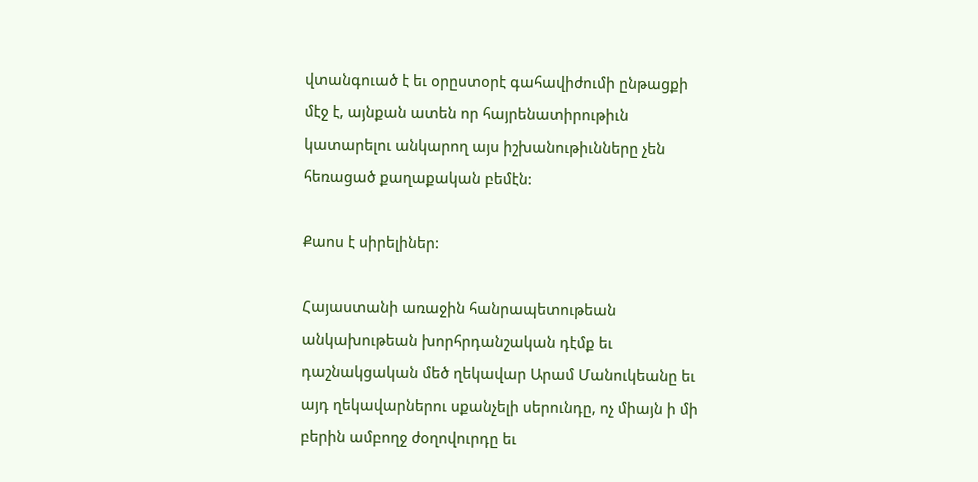վտանգուած է եւ օրըստօրէ գահավիժումի ընթացքի մէջ է, այնքան ատեն որ հայրենատիրութիւն կատարելու անկարող այս իշխանութիւնները չեն հեռացած քաղաքական բեմէն:

Քաոս է սիրելիներ:

Հայաստանի առաջին հանրապետութեան անկախութեան խորհրդանշական դէմք եւ դաշնակցական մեծ ղեկավար Արամ Մանուկեանը եւ այդ ղեկավարներու սքանչելի սերունդը, ոչ միայն ի մի բերին ամբողջ ժօղովուրդը եւ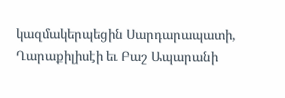կազմակերպեցին Սարդարապատի, Ղարաքիլիսէի եւ Բաշ Ապարանի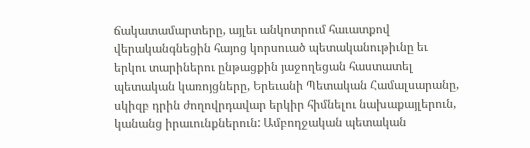ճակատամարտերը, այլեւ անկոտրում հաւատքով վերականգնեցին հայոց կորսուած պետականութիւնը եւ երկու տարիներու ընթացքին յաջողեցան հաստատել պետական կառոյցները, Երեւանի Պետական Համալսարանը, սկիզբ դրին ժողովրդավար երկիր հիմնելու նախաքայլերուն, կանանց իրաւունքներուն: Ամբողջական պետական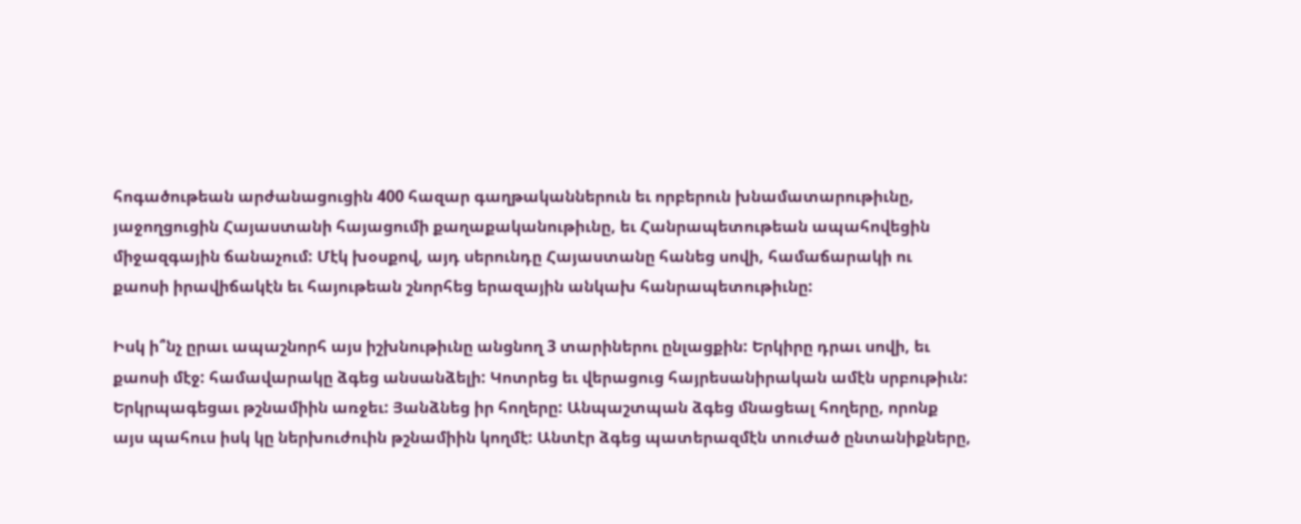հոգածութեան արժանացուցին 400 հազար գաղթականներուն եւ որբերուն խնամատարութիւնը, յաջողցուցին Հայաստանի հայացումի քաղաքականութիւնը, եւ Հանրապետութեան ապահովեցին միջազգային ճանաչում: Մէկ խօսքով, այդ սերունդը Հայաստանը հանեց սովի, համաճարակի ու քաոսի իրավիճակէն եւ հայութեան շնորհեց երազային անկախ հանրապետութիւնը:

Իսկ ի՞նչ ըրաւ ապաշնորհ այս իշխնութիւնը անցնող 3 տարիներու ընլացքին: Երկիրը դրաւ սովի, եւ քաոսի մէջ: համավարակը ձգեց անսանձելի: Կոտրեց եւ վերացուց հայրեսանիրական ամէն սրբութիւն: Երկրպագեցաւ թշնամիին առջեւ: Յանձնեց իր հողերը: Անպաշտպան ձգեց մնացեալ հողերը, որոնք այս պահուս իսկ կը ներխուժուին թշնամիին կողմէ: Անտէր ձգեց պատերազմէն տուժած ընտանիքները,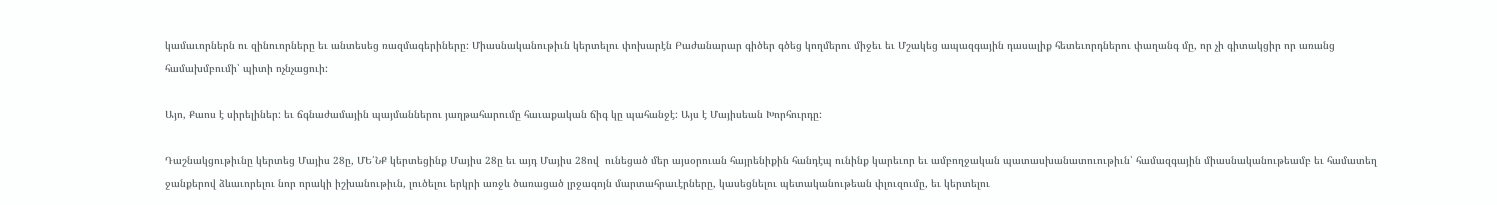կամաւորներն ու զինուորները եւ անտեսեց ռազմագերիները: Միասնականութիւն կերտելու փոխարէն Բաժանարար գիծեր գծեց կողմերու միջեւ եւ Մշակեց ապազգային դասալիք հետեւորդներու փաղանգ մը, որ չի գիտակցիր որ առանց համախմբումի՝ պիտի ոչնչացուի:

Այո, Քաոս է սիրելիներ: եւ ճգնաժամային պայմաններու յաղթահարումը հաւաքական ճիգ կը պահանջէ: Այս է Մայիսեան Խորհուրդը:

Դաշնակցութիւնը կերտեց Մայիս 28ը, ՄԵ՛ՆՔ կերտեցինք Մայիս 28ը եւ այդ Մայիս 28ով  ունեցած մեր այսօրուան հայրենիքին հանդէպ ունինք կարեւոր եւ ամբողջական պատասխանատուութիւն՝ համազգային միասնականութեամբ եւ համատեղ ջանքերով ձևաւորելու նոր որակի իշխանութիւն, լուծելու երկրի առջև ծառացած լրջագոյն մարտահրաւէրները, կասեցնելու պետականութեան փլուզումը, եւ կերտելու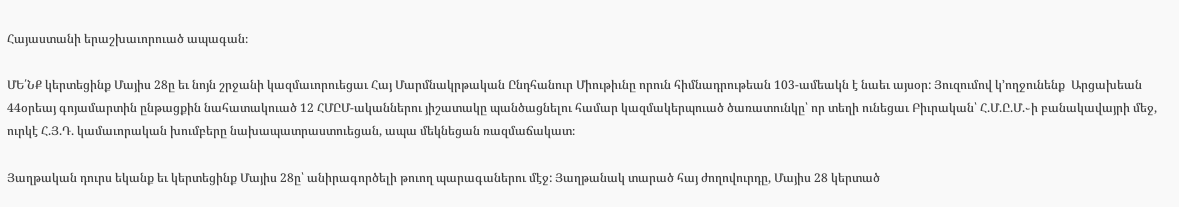Հայաստանի երաշխաւորուած ապագան։

ՄԵ՛ՆՔ կերտեցինք Մայիս 28ը եւ նոյն շրջանի կազմաւորուեցաւ Հայ Մարմնակրթական Ընդհանուր Միութիւնը որուն հիմնադրութեան 103-ամեակն է նաեւ այսօր: Յուզումով կ’ողջունենք  Արցախեան 44օրեայ գոյամարտին ընթացքին նահատակուած 12 ՀՄԸՄ-ականներու յիշատակը պանծացնելու համար կազմակերպուած ծառատունկը՝ որ տեղի ունեցաւ Բիւրական՝ Հ.Մ.Ը.Մ.֊ի բանակավայրի մեջ, ուրկէ Հ.Յ.Դ. կամաւորական խումբերը նախապատրաստուեցան, ապա մեկնեցան ռազմաճակատ։

Յաղթական դուրս եկանք եւ կերտեցինք Մայիս 28ը՝ անիրագործելի թուող պարագաներու մէջ: Յաղթանակ տարած հայ ժողովուրդը, Մայիս 28 կերտած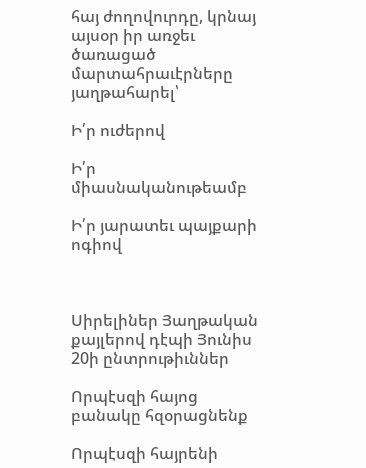հայ ժողովուրդը, կրնայ այսօր իր առջեւ ծառացած մարտահրաւէրները յաղթահարել՝

Ի՛ր ուժերով

Ի՛ր միասնականութեամբ

Ի՛ր յարատեւ պայքարի ոգիով



Սիրելիներ Յաղթական քայլերով դէպի Յունիս 20ի ընտրութիւններ

Որպէսզի հայոց բանակը հզօրացնենք

Որպէսզի հայրենի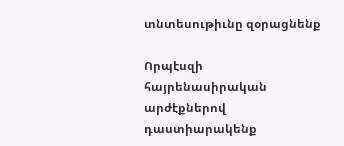տնտեսութիւնը զօրացնենք

Որպէսզի հայրենասիրական արժէքներով դաստիարակենք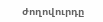ժողովուրդը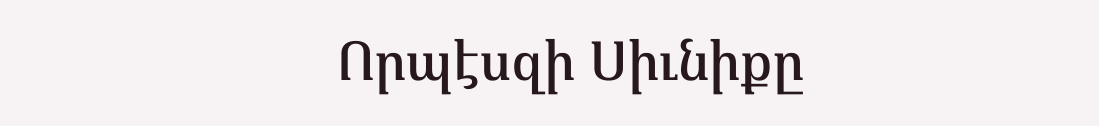Որպէսզի Սիւնիքը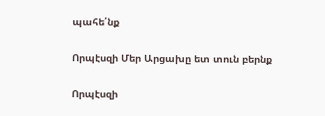պահե՛նք

Որպէսզի Մեր Արցախը ետ տուն բերնք

Որպէսզի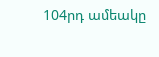104րդ ամեակը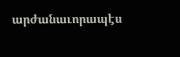արժանաւորապէս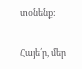տօնենք:

Հայե՛ր, մեր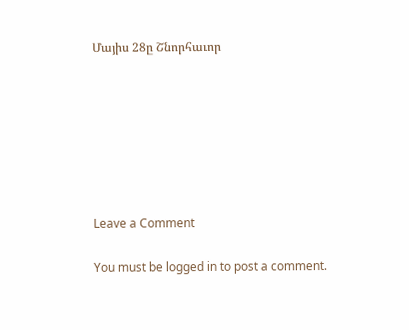Մայիս 28ը Շնորհաւոր







Leave a Comment

You must be logged in to post a comment.